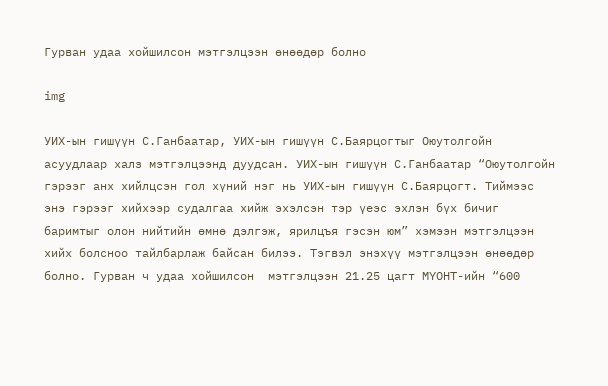Гурван удаа хойшилсон мэтгэлцээн өнөөдөр болно

img

УИХ-ын гишүүн С.Ганбаатар, УИХ-ын гишүүн С.Баярцогтыг Оюутолгойн асуудлаар халз мэтгэлцээнд дуудсан. УИХ-ын гишүүн С.Ганбаатар “Оюутолгойн гэрээг анх хийлцсэн гол хүний нэг нь УИХ-ын гишүүн С.Баярцогт. Тиймээс энэ гэрээг хийхээр судалгаа хийж эхэлсэн тэр үеэс эхлэн бүх бичиг баримтыг олон нийтийн өмнө дэлгэж, ярилцъя гэсэн юм” хэмээн мэтгэлцээн хийх болсноо тайлбарлаж байсан билээ. Тэгвэл энэхүү мэтгэлцээн өнөөдөр болно. Гурван ч удаа хойшилсон  мэтгэлцээн 21.25 цагт МҮОНТ-ийн “600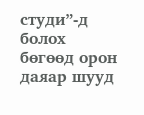студи”-д болох бөгөөд орон даяар шууд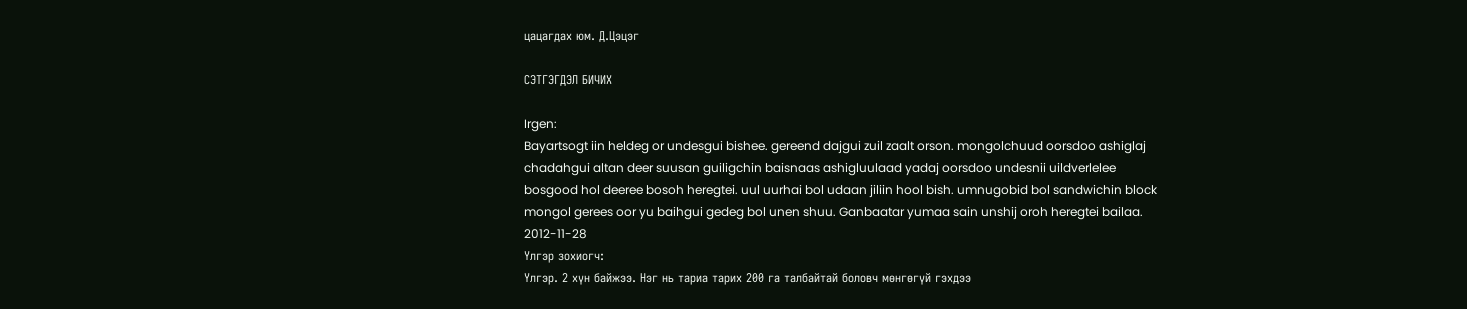цацагдах юм. Д.Цэцэг

СЭТГЭГДЭЛ БИЧИХ

Irgen:
Bayartsogt iin heldeg or undesgui bishee. gereend dajgui zuil zaalt orson. mongolchuud oorsdoo ashiglaj chadahgui altan deer suusan guiligchin baisnaas ashigluulaad yadaj oorsdoo undesnii uildverlelee bosgood hol deeree bosoh heregtei. uul uurhai bol udaan jiliin hool bish. umnugobid bol sandwichin block mongol gerees oor yu baihgui gedeg bol unen shuu. Ganbaatar yumaa sain unshij oroh heregtei bailaa.
2012-11-28
Үлгэр зохиогч:
Үлгэр. 2 хүн байжээ. Нэг нь тариа тарих 200 га талбайтай боловч мөнгөгүй гэхдээ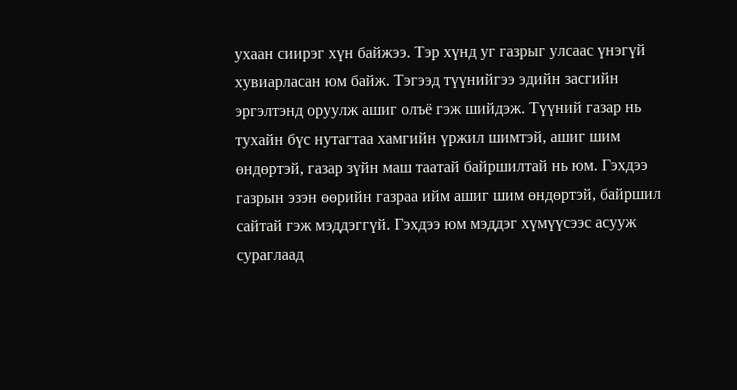ухаан сиирэг хүн байжээ. Тэр хүнд уг газрыг улсаас үнэгүй хувиарласан юм байж. Тэгээд түүнийгээ эдийн засгийн эргэлтэнд оруулж ашиг олъё гэж шийдэж. Түүний газар нь тухайн бүс нутагтаа хамгийн үржил шимтэй, ашиг шим өндөртэй, газар зүйн маш таатай байршилтай нь юм. Гэхдээ газрын эзэн өөрийн газраа ийм ашиг шим өндөртэй, байршил сайтай гэж мэддэггүй. Гэхдээ юм мэддэг хүмүүсээс асууж сураглаад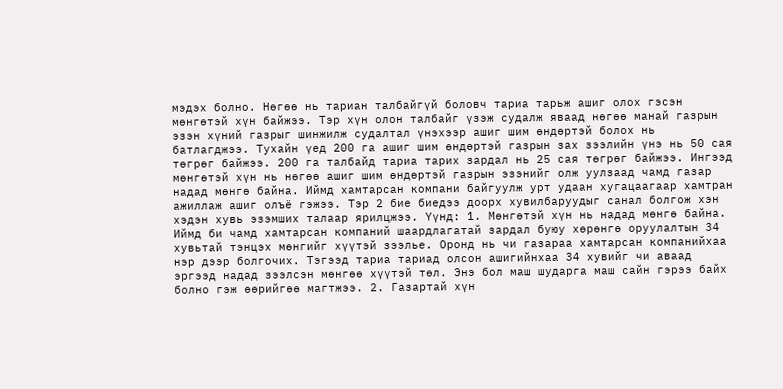мэдэх болно. Нөгөө нь тариан талбайгүй боловч тариа тарьж ашиг олох гэсэн мөнгөтэй хүн байжээ. Тэр хүн олон талбайг үзэж судалж яваад нөгөө манай газрын эзэн хүний газрыг шинжилж судалтал үнэхээр ашиг шим өндөртэй болох нь батлагджээ. Тухайн үед 200 га ашиг шим өндөртэй газрын зах зээлийн үнэ нь 50 сая төгрөг байжээ. 200 га талбайд тариа тарих зардал нь 25 сая төгрөг байжээ. Ингээд мөнгөтэй хүн нь нөгөө ашиг шим өндөртэй газрын эзэнийг олж уулзаад чамд газар надад мөнгө байна. Иймд хамтарсан компани байгуулж урт удаан хугацаагаар хамтран ажиллаж ашиг олъё гэжээ. Тэр 2 бие биедээ доорх хувилбаруудыг санал болгож хэн хэдэн хувь эзэмших талаар ярилцжээ. Үүнд: 1. Мөнгөтэй хүн нь надад мөнгө байна. Иймд би чамд хамтарсан компаний шаардлагатай зардал буюу хөрөнгө оруулалтын 34 хувьтай тэнцэх мөнгийг хүүтэй зээлье. Оронд нь чи газараа хамтарсан компанийхаа нэр дээр болгочих. Тэгээд тариа тариад олсон ашигийнхаа 34 хувийг чи аваад эргээд надад зээлсэн мөнгөө хүүтэй төл. Энэ бол маш шударга маш сайн гэрээ байх болно гэж өөрийгөө магтжээ. 2. Газартай хүн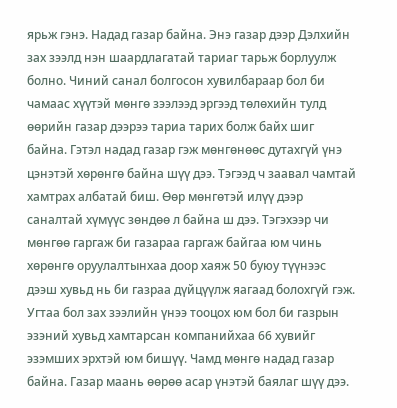ярьж гэнэ. Надад газар байна. Энэ газар дээр Дэлхийн зах зээлд нэн шаардлагатай тариаг тарьж борлуулж болно. Чиний санал болгосон хувилбараар бол би чамаас хүүтэй мөнгө зээлээд эргээд төлөхийн тулд өөрийн газар дээрээ тариа тарих болж байх шиг байна. Гэтэл надад газар гэж мөнгөнөөс дутахгүй үнэ цэнэтэй хөрөнгө байна шүү дээ. Тэгээд ч заавал чамтай хамтрах албатай биш. Өөр мөнгөтэй илүү дээр саналтай хүмүүс зөндөө л байна ш дээ. Тэгэхээр чи мөнгөө гаргаж би газараа гаргаж байгаа юм чинь хөрөнгө оруулалтынхаа доор хаяж 50 буюу түүнээс дээш хувьд нь би газраа дүйцүүлж яагаад болохгүй гэж. Угтаа бол зах зээлийн үнээ тооцох юм бол би газрын эзэний хувьд хамтарсан компанийхаа 66 хувийг эзэмших эрхтэй юм бишүү. Чамд мөнгө надад газар байна. Газар маань өөрөө асар үнэтэй баялаг шүү дээ.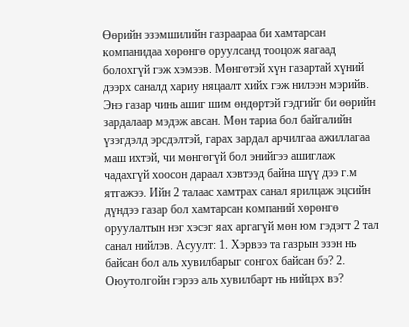Өөрийн эзэмшилийн газраараа би хамтарсан компанидаа хөрөнгө оруулсанд тооцож яагаад болохгүй гэж хэмээв. Мөнгөтэй хүн газартай хүний дээрх саналд хариу няцаалт хийх гэж нилээн мэрийв. Энэ газар чинь ашиг шим өндөртэй гэдгийг би өөрийн зардалаар мэдэж авсан. Мөн тариа бол байгалийн үзэгдэлд эрсдэлтэй, гарах зардал арчилгаа ажиллагаа маш ихтэй, чи мөнгөгүй бол энийгээ ашиглаж чадахгүй хоосон дараал хэвтээд байна шүү дээ г.м ятгажээ. Ийн 2 талаас хамтрах санал ярилцаж эцсийн дүндээ газар бол хамтарсан компаний хөрөнгө оруулалтын нэг хэсэг яах аргагүй мөн юм гэдэгт 2 тал санал нийлэв. Асуулт: 1. Хэрвээ та газрын эзэн нь байсан бол аль хувилбарыг сонгох байсан бэ? 2. Оюутолгойн гэрээ аль хувилбарт нь нийцэх вэ?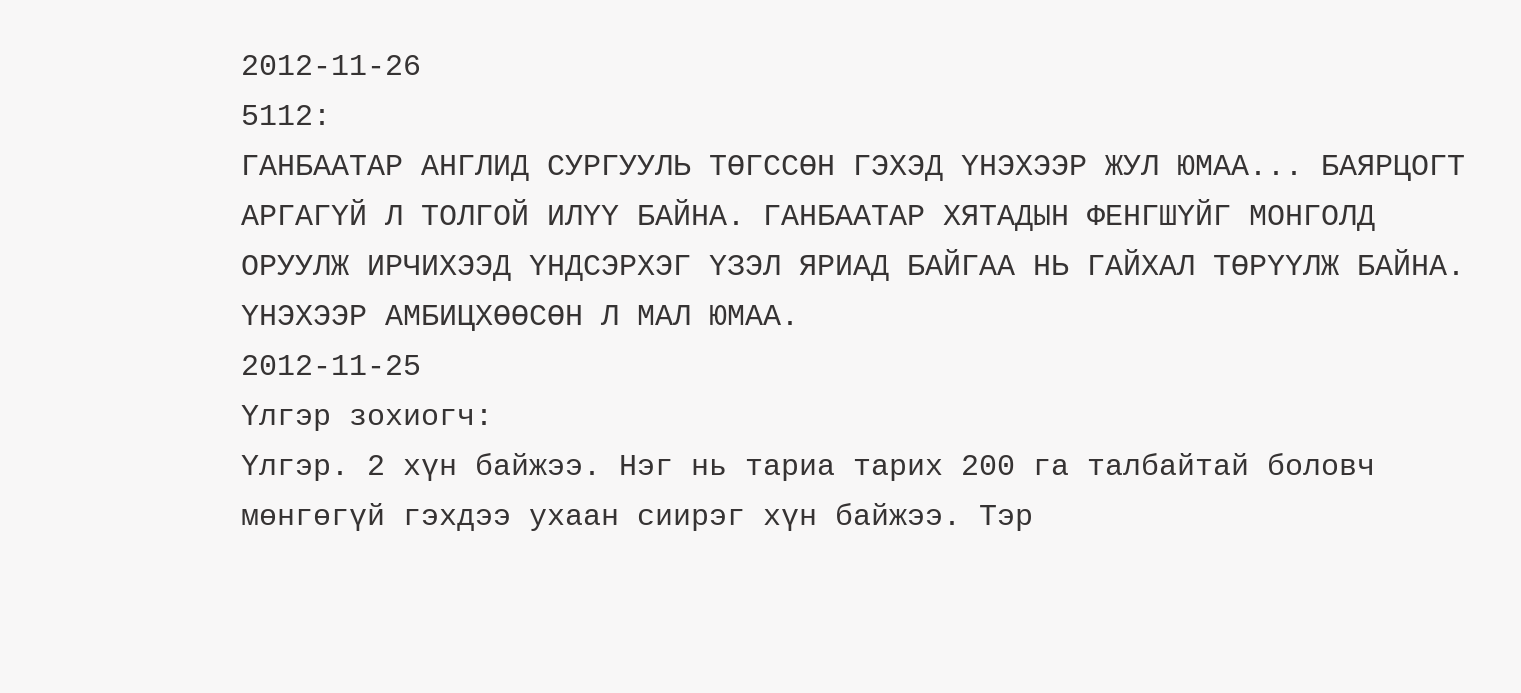2012-11-26
5112:
ГАНБААТАР АНГЛИД СУРГУУЛЬ ТӨГССӨН ГЭХЭД ҮНЭХЭЭР ЖУЛ ЮМАА... БАЯРЦОГТ АРГАГҮЙ Л ТОЛГОЙ ИЛҮҮ БАЙНА. ГАНБААТАР ХЯТАДЫН ФЕНГШҮЙГ МОНГОЛД ОРУУЛЖ ИРЧИХЭЭД ҮНДСЭРХЭГ ҮЗЭЛ ЯРИАД БАЙГАА НЬ ГАЙХАЛ ТӨРҮҮЛЖ БАЙНА. ҮНЭХЭЭР АМБИЦХӨӨСӨН Л МАЛ ЮМАА.
2012-11-25
Үлгэр зохиогч:
Үлгэр. 2 хүн байжээ. Нэг нь тариа тарих 200 га талбайтай боловч мөнгөгүй гэхдээ ухаан сиирэг хүн байжээ. Тэр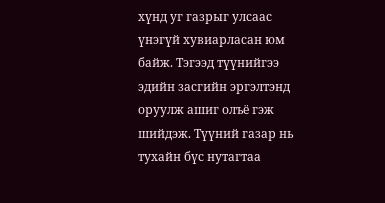хүнд уг газрыг улсаас үнэгүй хувиарласан юм байж. Тэгээд түүнийгээ эдийн засгийн эргэлтэнд оруулж ашиг олъё гэж шийдэж. Түүний газар нь тухайн бүс нутагтаа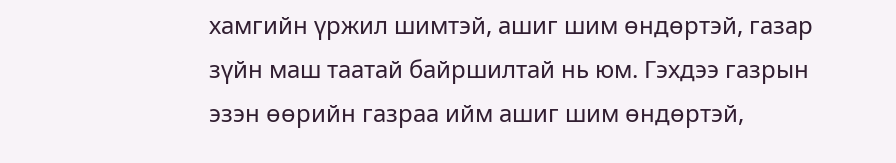хамгийн үржил шимтэй, ашиг шим өндөртэй, газар зүйн маш таатай байршилтай нь юм. Гэхдээ газрын эзэн өөрийн газраа ийм ашиг шим өндөртэй,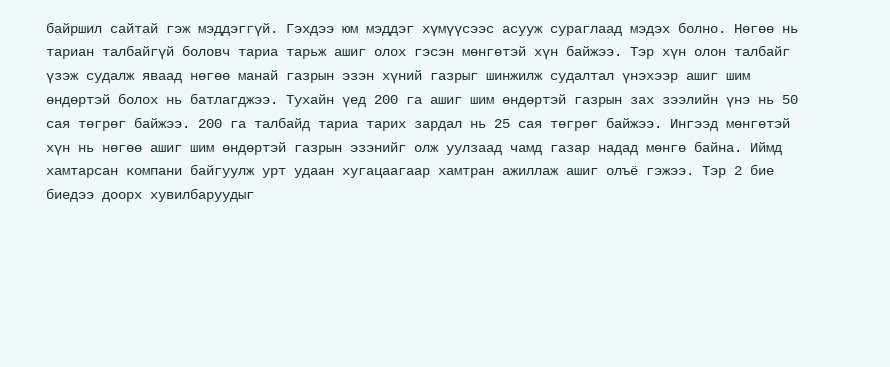байршил сайтай гэж мэддэггүй. Гэхдээ юм мэддэг хүмүүсээс асууж сураглаад мэдэх болно. Нөгөө нь тариан талбайгүй боловч тариа тарьж ашиг олох гэсэн мөнгөтэй хүн байжээ. Тэр хүн олон талбайг үзэж судалж яваад нөгөө манай газрын эзэн хүний газрыг шинжилж судалтал үнэхээр ашиг шим өндөртэй болох нь батлагджээ. Тухайн үед 200 га ашиг шим өндөртэй газрын зах зээлийн үнэ нь 50 сая төгрөг байжээ. 200 га талбайд тариа тарих зардал нь 25 сая төгрөг байжээ. Ингээд мөнгөтэй хүн нь нөгөө ашиг шим өндөртэй газрын эзэнийг олж уулзаад чамд газар надад мөнгө байна. Иймд хамтарсан компани байгуулж урт удаан хугацаагаар хамтран ажиллаж ашиг олъё гэжээ. Тэр 2 бие биедээ доорх хувилбаруудыг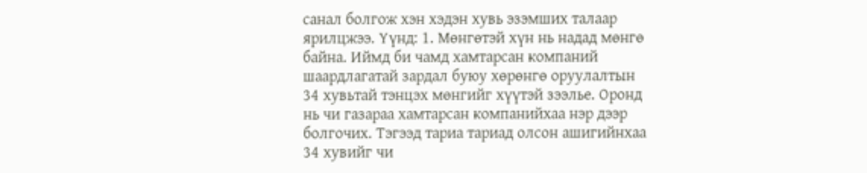санал болгож хэн хэдэн хувь эзэмших талаар ярилцжээ. Үүнд: 1. Мөнгөтэй хүн нь надад мөнгө байна. Иймд би чамд хамтарсан компаний шаардлагатай зардал буюу хөрөнгө оруулалтын 34 хувьтай тэнцэх мөнгийг хүүтэй зээлье. Оронд нь чи газараа хамтарсан компанийхаа нэр дээр болгочих. Тэгээд тариа тариад олсон ашигийнхаа 34 хувийг чи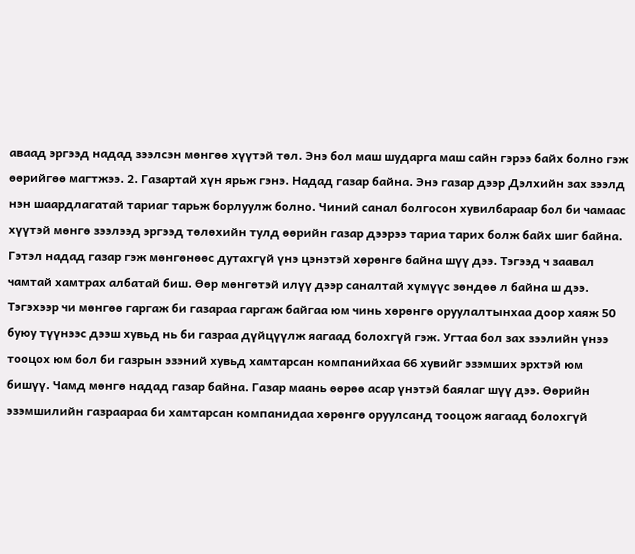аваад эргээд надад зээлсэн мөнгөө хүүтэй төл. Энэ бол маш шударга маш сайн гэрээ байх болно гэж өөрийгөө магтжээ. 2. Газартай хүн ярьж гэнэ. Надад газар байна. Энэ газар дээр Дэлхийн зах зээлд нэн шаардлагатай тариаг тарьж борлуулж болно. Чиний санал болгосон хувилбараар бол би чамаас хүүтэй мөнгө зээлээд эргээд төлөхийн тулд өөрийн газар дээрээ тариа тарих болж байх шиг байна. Гэтэл надад газар гэж мөнгөнөөс дутахгүй үнэ цэнэтэй хөрөнгө байна шүү дээ. Тэгээд ч заавал чамтай хамтрах албатай биш. Өөр мөнгөтэй илүү дээр саналтай хүмүүс зөндөө л байна ш дээ. Тэгэхээр чи мөнгөө гаргаж би газараа гаргаж байгаа юм чинь хөрөнгө оруулалтынхаа доор хаяж 50 буюу түүнээс дээш хувьд нь би газраа дүйцүүлж яагаад болохгүй гэж. Угтаа бол зах зээлийн үнээ тооцох юм бол би газрын эзэний хувьд хамтарсан компанийхаа 66 хувийг эзэмших эрхтэй юм бишүү. Чамд мөнгө надад газар байна. Газар маань өөрөө асар үнэтэй баялаг шүү дээ. Өөрийн эзэмшилийн газраараа би хамтарсан компанидаа хөрөнгө оруулсанд тооцож яагаад болохгүй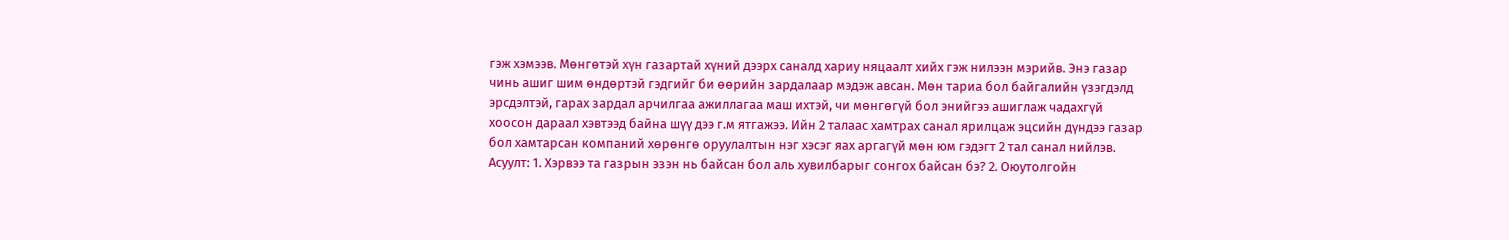гэж хэмээв. Мөнгөтэй хүн газартай хүний дээрх саналд хариу няцаалт хийх гэж нилээн мэрийв. Энэ газар чинь ашиг шим өндөртэй гэдгийг би өөрийн зардалаар мэдэж авсан. Мөн тариа бол байгалийн үзэгдэлд эрсдэлтэй, гарах зардал арчилгаа ажиллагаа маш ихтэй, чи мөнгөгүй бол энийгээ ашиглаж чадахгүй хоосон дараал хэвтээд байна шүү дээ г.м ятгажээ. Ийн 2 талаас хамтрах санал ярилцаж эцсийн дүндээ газар бол хамтарсан компаний хөрөнгө оруулалтын нэг хэсэг яах аргагүй мөн юм гэдэгт 2 тал санал нийлэв. Асуулт: 1. Хэрвээ та газрын эзэн нь байсан бол аль хувилбарыг сонгох байсан бэ? 2. Оюутолгойн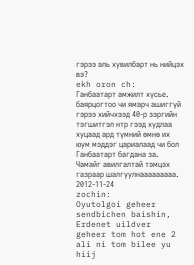гэрээ аль хувилбарт нь нийцэх вэ?
ekh oron ch:
Ганбаатарт амжилт хүсье. баярцогтоо чи ямарч ашиггүй гэрээ хийчхээд 40-р зэргийн тэгшитгэл нтр гээд худлаа хуцаад ард түмний өмнө их юум мэддэг цариалаад чи бол Ганбаатарт багдана за. Чамайг авилгалтай тэмцэх газраар шалгуулнааааааааа.
2012-11-24
zochin:
Oyutolgoi geheer sendbichen baishin, Erdenet uildver geheer tom hot ene 2 ali ni tom bilee yu hiij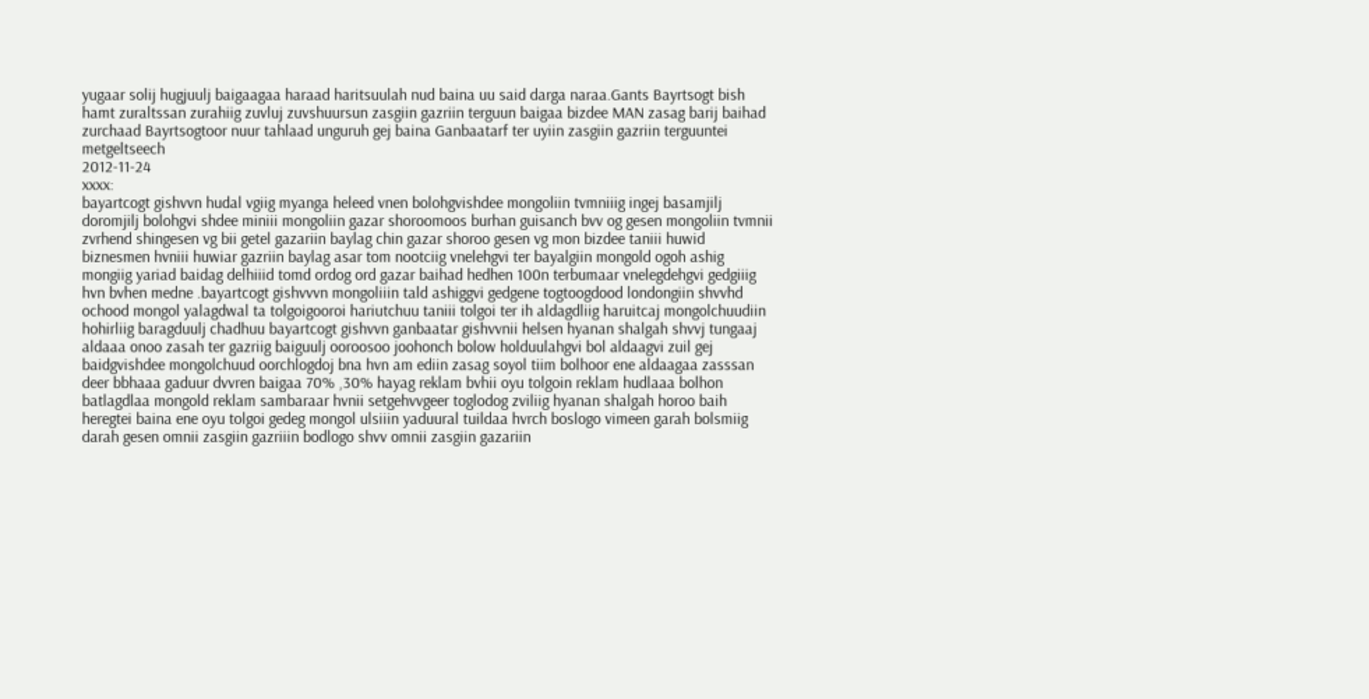yugaar solij hugjuulj baigaagaa haraad haritsuulah nud baina uu said darga naraa.Gants Bayrtsogt bish hamt zuraltssan zurahiig zuvluj zuvshuursun zasgiin gazriin terguun baigaa bizdee MAN zasag barij baihad zurchaad Bayrtsogtoor nuur tahlaad unguruh gej baina Ganbaatarf ter uyiin zasgiin gazriin terguuntei metgeltseech
2012-11-24
xxxx:
bayartcogt gishvvn hudal vgiig myanga heleed vnen bolohgvishdee mongoliin tvmniiig ingej basamjilj doromjilj bolohgvi shdee miniii mongoliin gazar shoroomoos burhan guisanch bvv og gesen mongoliin tvmnii zvrhend shingesen vg bii getel gazariin baylag chin gazar shoroo gesen vg mon bizdee taniii huwid biznesmen hvniii huwiar gazriin baylag asar tom nootciig vnelehgvi ter bayalgiin mongold ogoh ashig mongiig yariad baidag delhiiid tomd ordog ord gazar baihad hedhen 100n terbumaar vnelegdehgvi gedgiiig hvn bvhen medne .bayartcogt gishvvvn mongoliiin tald ashiggvi gedgene togtoogdood londongiin shvvhd ochood mongol yalagdwal ta tolgoigooroi hariutchuu taniii tolgoi ter ih aldagdliig haruitcaj mongolchuudiin hohirliig baragduulj chadhuu bayartcogt gishvvn ganbaatar gishvvnii helsen hyanan shalgah shvvj tungaaj aldaaa onoo zasah ter gazriig baiguulj ooroosoo joohonch bolow holduulahgvi bol aldaagvi zuil gej baidgvishdee mongolchuud oorchlogdoj bna hvn am ediin zasag soyol tiim bolhoor ene aldaagaa zasssan deer bbhaaa gaduur dvvren baigaa 70% ,30% hayag reklam bvhii oyu tolgoin reklam hudlaaa bolhon batlagdlaa mongold reklam sambaraar hvnii setgehvvgeer toglodog zviliig hyanan shalgah horoo baih heregtei baina ene oyu tolgoi gedeg mongol ulsiiin yaduural tuildaa hvrch boslogo vimeen garah bolsmiig darah gesen omnii zasgiin gazriiin bodlogo shvv omnii zasgiin gazariin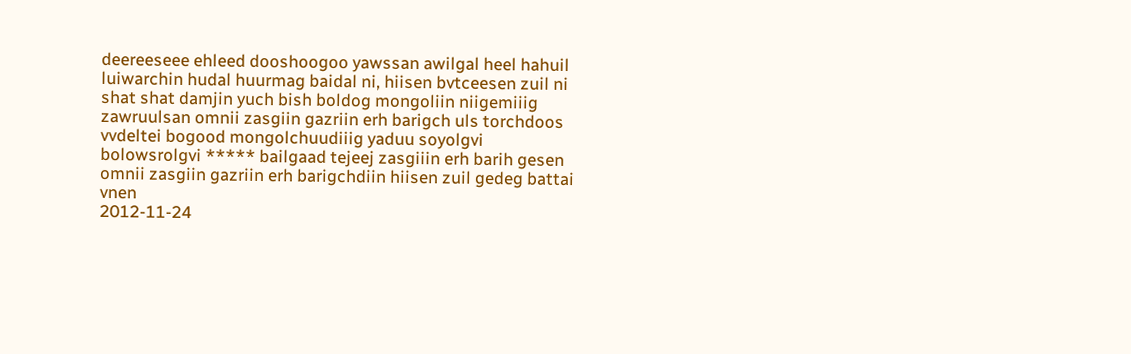deereeseee ehleed dooshoogoo yawssan awilgal heel hahuil luiwarchin hudal huurmag baidal ni, hiisen bvtceesen zuil ni shat shat damjin yuch bish boldog mongoliin niigemiiig zawruulsan omnii zasgiin gazriin erh barigch uls torchdoos vvdeltei bogood mongolchuudiiig yaduu soyolgvi bolowsrolgvi ***** bailgaad tejeej zasgiiin erh barih gesen omnii zasgiin gazriin erh barigchdiin hiisen zuil gedeg battai vnen
2012-11-24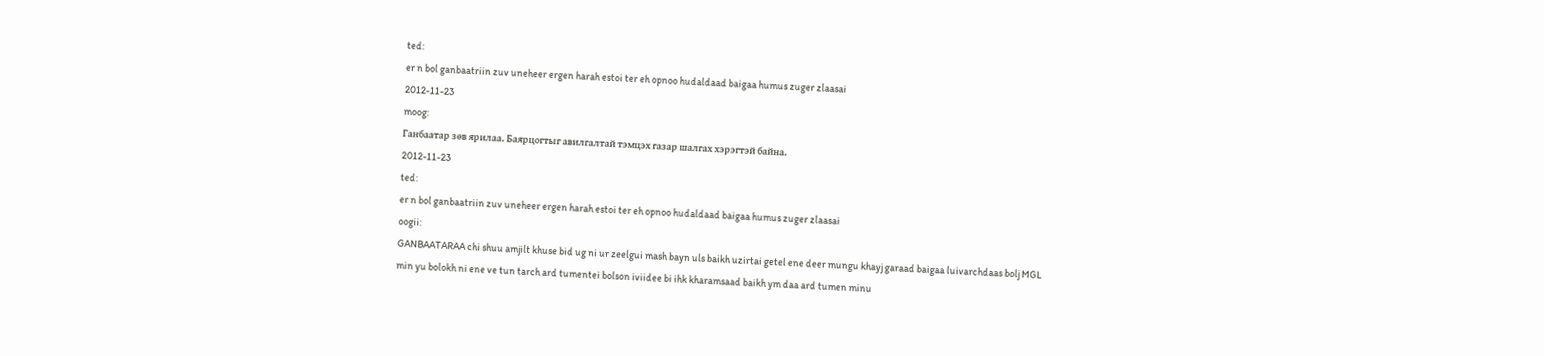ted:
er n bol ganbaatriin zuv uneheer ergen harah estoi ter eh opnoo hudaldaad baigaa humus zuger zlaasai
2012-11-23
moog:
Ганбаатар зөв ярилаа. Баярцогтыг авилгалтай тэмцэх газар шалгах хэрэгтэй байна.
2012-11-23
ted:
er n bol ganbaatriin zuv uneheer ergen harah estoi ter eh opnoo hudaldaad baigaa humus zuger zlaasai
oogii:
GANBAATARAA chi shuu amjilt khuse bid ug ni ur zeelgui mash bayn uls baikh uzirtai getel ene deer mungu khayj garaad baigaa luivarchdaas bolj MGL min yu bolokh ni ene ve tun tarch ard tumentei bolson iviidee bi ihk kharamsaad baikh ym daa ard tumen minu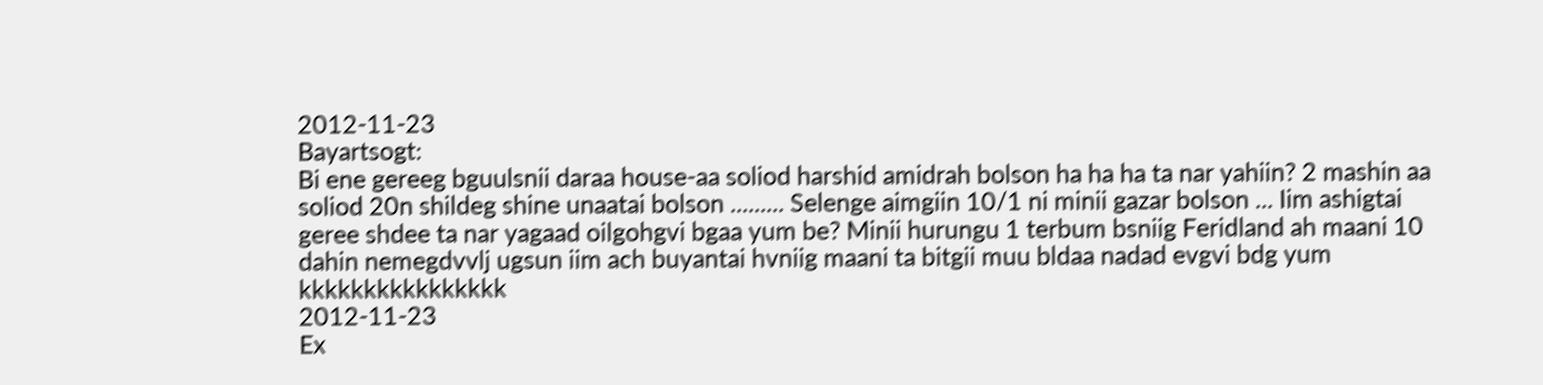2012-11-23
Bayartsogt:
Bi ene gereeg bguulsnii daraa house-aa soliod harshid amidrah bolson ha ha ha ta nar yahiin? 2 mashin aa soliod 20n shildeg shine unaatai bolson ......... Selenge aimgiin 10/1 ni minii gazar bolson ... Iim ashigtai geree shdee ta nar yagaad oilgohgvi bgaa yum be? Minii hurungu 1 terbum bsniig Feridland ah maani 10 dahin nemegdvvlj ugsun iim ach buyantai hvniig maani ta bitgii muu bldaa nadad evgvi bdg yum kkkkkkkkkkkkkkkk
2012-11-23
Ex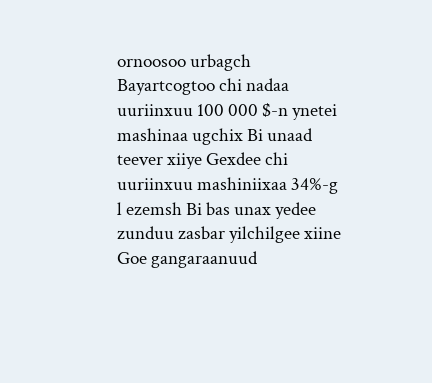ornoosoo urbagch Bayartcogtoo chi nadaa uuriinxuu 100 000 $-n ynetei mashinaa ugchix Bi unaad teever xiiye Gexdee chi uuriinxuu mashiniixaa 34%-g l ezemsh Bi bas unax yedee zunduu zasbar yilchilgee xiine Goe gangaraanuud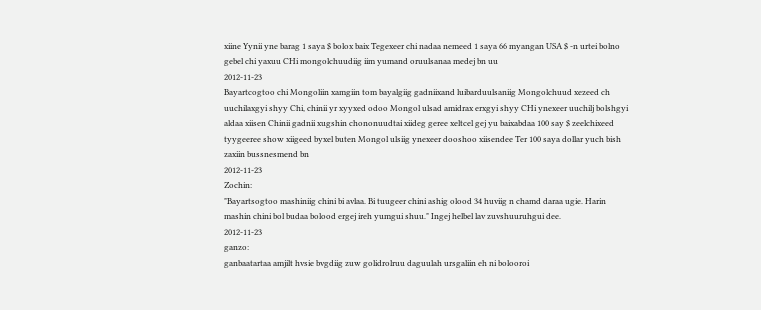xiine Yynii yne barag 1 saya $ bolox baix Tegexeer chi nadaa nemeed 1 saya 66 myangan USA $ -n urtei bolno gebel chi yaxuu CHi mongolchuudiig iim yumand oruulsanaa medej bn uu
2012-11-23
Bayartcogtoo chi Mongoliin xamgiin tom bayalgiig gadniixand luibarduulsaniig Mongolchuud xezeed ch uuchilaxgyi shyy Chi, chinii yr xyyxed odoo Mongol ulsad amidrax erxgyi shyy CHi ynexeer uuchilj bolshgyi aldaa xiisen Chinii gadnii xugshin chononuudtai xiideg geree xeltcel gej yu baixabdaa 100 say $ zeelchixeed tyygeeree show xiigeed byxel buten Mongol ulsiig ynexeer dooshoo xiisendee Ter 100 saya dollar yuch bish zaxiin bussnesmend bn
2012-11-23
Zochin:
"Bayartsogtoo mashiniig chini bi avlaa. Bi tuugeer chini ashig olood 34 huviig n chamd daraa ugie. Harin mashin chini bol budaa bolood ergej ireh yumgui shuu." Ingej helbel lav zuvshuuruhgui dee.
2012-11-23
ganzo:
ganbaatartaa amjilt hvsie bvgdiig zuw golidrolruu daguulah ursgaliin eh ni bolooroi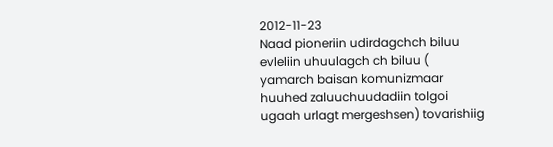2012-11-23
Naad pioneriin udirdagchch biluu evleliin uhuulagch ch biluu ( yamarch baisan komunizmaar huuhed zaluuchuudadiin tolgoi ugaah urlagt mergeshsen) tovarishiig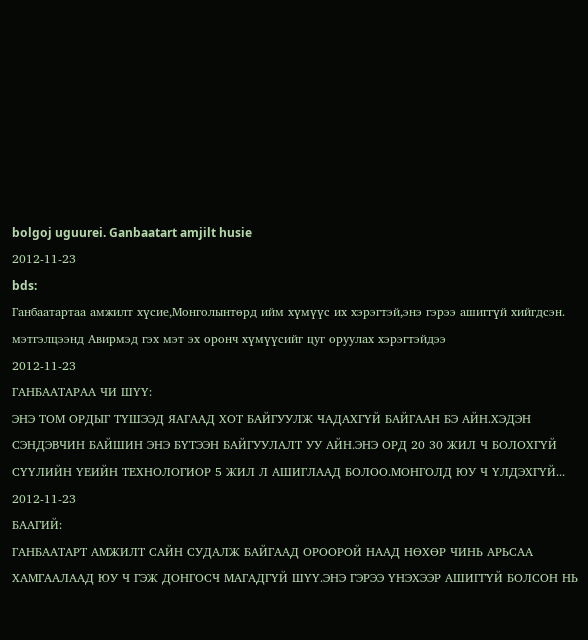bolgoj uguurei. Ganbaatart amjilt husie
2012-11-23
bds:
Ганбаатартаа амжилт хүсие,Монголынтөрд ийм хүмүүс их хэрэгтэй,энэ гэрээ ашиггүй хийгдсэн. мэтгэлцээнд Авирмэд гэх мэт эх оронч хүмүүсийг цуг оруулах хэрэгтэйдээ
2012-11-23
ГАНБААТАРАА ЧИ ШҮҮ:
ЭНЭ ТОМ ОРДЫГ ТҮШЭЭД ЯАГААД ХОТ БАЙГУУЛЖ ЧАДАХГҮЙ БАЙГААН БЭ АЙН.ХЭДЭН СЭНДЭВЧИН БАЙШИН ЭНЭ БҮТЭЭН БАЙГУУЛАЛТ УУ АЙН.ЭНЭ ОРД 20 30 ЖИЛ Ч БОЛОХГҮЙ СҮҮЛИЙН ҮЕИЙН ТЕХНОЛОГИОР 5 ЖИЛ Л АШИГЛААД БОЛОО.МОНГОЛД ЮУ Ч ҮЛДЭХГҮЙ...
2012-11-23
БААГИЙ:
ГАНБААТАРТ АМЖИЛТ САЙН СУДАЛЖ БАЙГААД ОРООРОЙ НААД НӨХӨР ЧИНЬ АРЬСАА ХАМГААЛААД ЮУ Ч ГЭЖ ДОНГОСЧ МАГАДГҮЙ ШҮҮ.ЭНЭ ГЭРЭЭ ҮНЭХЭЭР АШИГГҮЙ БОЛСОН НЬ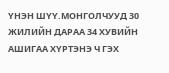ҮНЭН ШҮҮ.МОНГОЛЧУУД 30 ЖИЛИЙН ДАРАА 34 ХУВИЙН АШИГАА ХҮРТЭНЭ Ч ГЭХ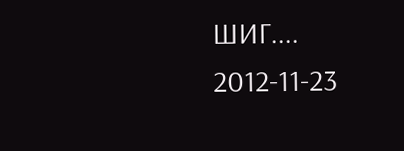ШИГ....
2012-11-23